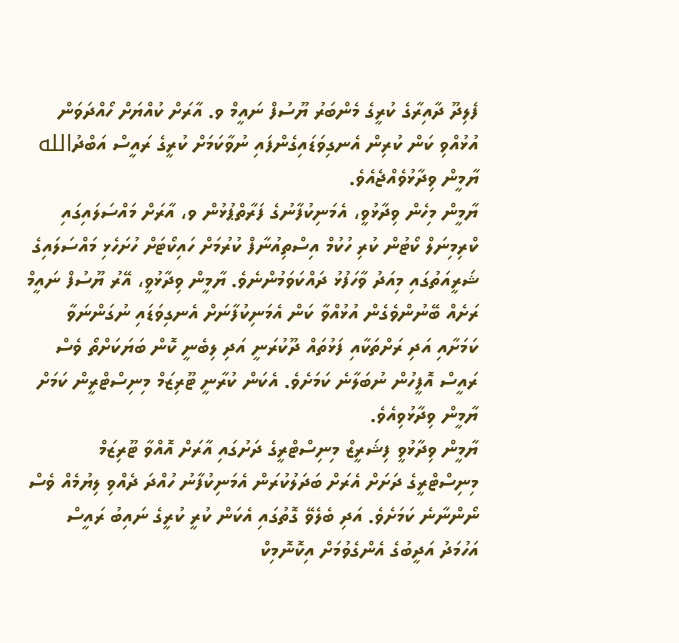ފެލިދޫ ދާއިރާގެ ކުރީގެ މެންބަރު ޔޫސުފް ނައީމް ވ. އާރަށް ކުއްޔަށް ހޯއްދަވަން އުޅުއްވި ކަން ކުރިން އެނގިވަޑައިގެންފައި ނުވާކަމަށް ކުރީގެ ރައީސް އަބްދުالله ޔާމީން ވިދާޅުވެއްޖެއެވެ.
ޔާމީން މިހެން ވިދާޅުވީ، އެމަނިކުފާނުގެ ފަރާތްޕުޅުން ވ، އާރަށް މައްސަލައިގައި ކްރިމިނަލް ކޯޓުން ކުރި ހުކުމް އިސްތިއުނާފް ކުރުމަށް ހައިކޯޓަށް ހުށަހެޅި މައްސަލައިގެ ޝަރީއަތުގައި މިއަދު ވާހަފުޅު ދައްކަވަމުންނެވެ. ޔާމީން ވިދާޅުވީ، އޭރު ޔޫސުފް ނައީމް ރަށެއް ބޭނުންވެގެން އުޅުއްވާ ކަން އެމަނިކުފާނަށް އެނގިވަޑައި ނުގަންނަވާ ކަމަށާއި އަދި ރަށްތަކާއި ފަޅުތައް ދޫކުރަނީ އަދި ލިބެނީ ކޮން ބަޔަކަށްތޯ ވެސް ރައީސް އޮފީހުން ނުބަލާނެ ކަމަށެވެ. އެކަން ކުރާނީ ޓޫރިޒަމް މިނިސްޓްރީން ކަމަށް ޔާމީން ވިދާޅުވިއެވެ.
ޔާމީން ވިދާޅުވީ ފިޝަރީޒް މިނިސްޓްރީގެ ދަށުގައި އާރަށް އޮއްވާ ޓޫރިޒަމް މިނިސްޓްރީގެ ދަށަށް އެރަށް ބަދަލުކުރަން އެމަނިކުފާނު ހުއްދަ ދެއްވި ލިޔުމެއް ވެސް ނޯންނާނެ ކަމަށެވެ. އަދި ބެލެވޭ ގޮތުގައި އެކަން ކުރީ ކުރީގެ ނައިބު ރައީސް އަހުމަދު އަދީބުގެ އެންގެވުމަށް އިކޮނޮމިކް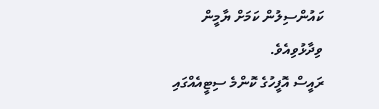ކައުންސިލުން ކަމަށް ޔާމީން ވިދާޅުވިއެވެ.
ރައީސް އޮފީހުގެ ކޮންމެ ސިޓީއެއްގައި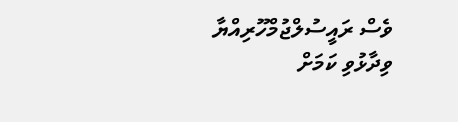ވެސް ރައީސުލްޖުމްހޫރިއްޔާ ވިދާޅުވި ކަމަށް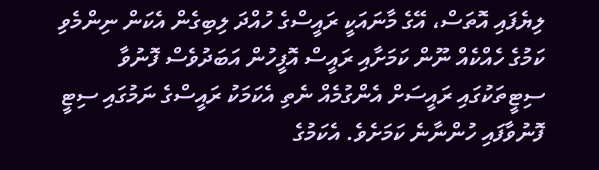ލިޔެފައި އޮތަސް، އޭގެ މާނައަކީ ރައީސްގެ ހުއްދަ ލިބިގެން އެކަން ނިންމެވި ކަމުގެ ހެއްކެއް ނޫން ކަމަށާއި ރައީސް އޮފީހުން އަބަދުވެސް ފޮނުވާ ސިޓީތަކުގައި ރައީސަށް އެންގުމެއް ނެތި އެކަމަކު ރައީސްގެ ނަމުގައި ސިޓީ ފޮނުވާފައި ހުންނާނެ ކަމަށެވެ. އެކަމުގެ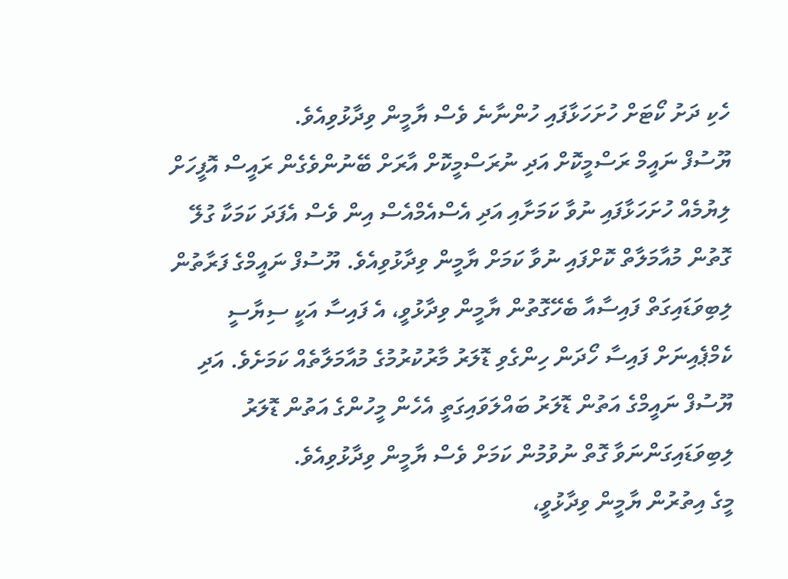ހެކި ދަށު ކޯޓަށް ހުށަހަޅާފައި ހުންނާނެ ވެސް ޔާމީން ވިދާޅުވިއެވެ.
ޔޫސުފް ނައީމް ރަސްމީކޮށް އަދި ނުރަސްމީކޮށް އާރަށް ބޭނުންވެގެން ރައީސް އޮފީހަށް ލިޔުމެއް ހުށަހަޅާފައި ނުވާ ކަމަށާއި އަދި އެސްއެމްއެސް އިން ވެސް އެފަދަ ކަމަކާ ގުލޭ ގޮތުން މުއާމަލާތް ކޮށްފައި ނުވާ ކަމަށް ޔާމީން ވިދާޅުވިއެވެ. ޔޫސުފް ނައީމްގެ ފަރާތުން ލިބިވަޑައިގަތް ފައިސާއާ ބެހޭގޮތުން ޔާމީން ވިދާޅުވީ، އެ ފައިސާ އަކީ ސިޔާސީ ކެމްޕެއިނަށް ފައިސާ ހޯދަން ހިންގެވި ޑޮލަރު މާރުކުރުމުގެ މުއާމަލާތެއް ކަމަށެވެ. އަދި ޔޫސުފް ނައީމްގެ އަތުން ޑޮލަރު ބައްލަވައިގަތީ އެހެން މީހުންގެ އަތުން ޑޮލަރު ލިބިވަޑައިގަންނަވާ ގޮތް ނުވުމުން ކަމަށް ވެސް ޔާމީން ވިދާޅުވިއެވެ.
މީގެ އިތުރުން ޔާމީން ވިދާޅުވީ،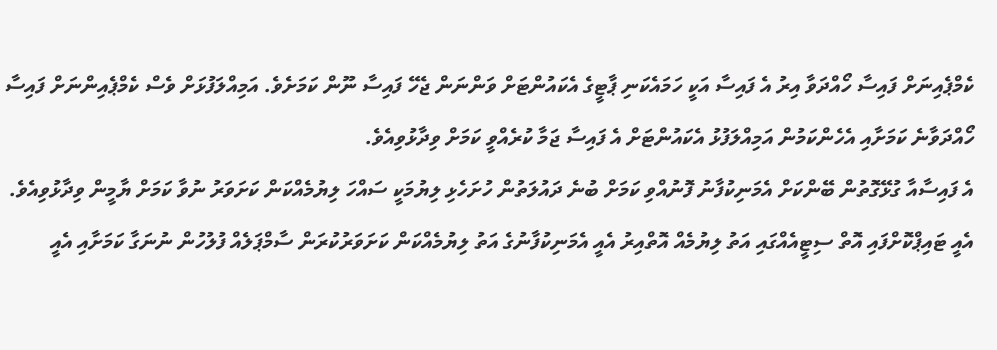ކެމްޕެއިނަށް ފައިސާ ހޯއްދަވާ އިރު އެ ފައިސާ އަކީ ހަމައެކަނި ޕާޓީގެ އެކައުންޓަށް ވަންނަން ޖެހޭ ފައިސާ ނޫން ކަމަށެވެ. އަމިއްލަފުޅަށް ވެސް ކެމްޕެއިންނަށް ފައިސާ ހޯއްދަވާނެ ކަމަށާއި އެހެންކަމުން އަމިއްލަފުޅު އެކައުންޓަށް އެ ފައިސާ ޖަމާ ކުރެއްވީ ކަމަށް ވިދާޅުވިއެވެ.
އެ ފައިސާއާ ގުޅޭގޮތުން ބޭންކަށް އެމަނިކުފާނު ފޮނުއްވި ކަމަށް ބުނެ ދައުލަތުން ހުށަހެޅި ލިޔުމަކީ ސައްހަ ލިޔުމެއްކަން ކަށަވަރު ނުވާ ކަމަށް ޔާމީން ވިދާޅުވިއެވެ. އެއީ ޓައިޕްކޮށްފައި އޮތް ސިޓީއެއްގައި އަތު ލިޔުމެއް އޮތްއިރު އެއީ އެމަނިކުފާނުގެ އަތު ލިޔުމެއްކަން ކަށަވަރުކުރަން ސާމްޕަލެއް ފުލުހުން ނުނަގާ ކަމަށާއި އެއީ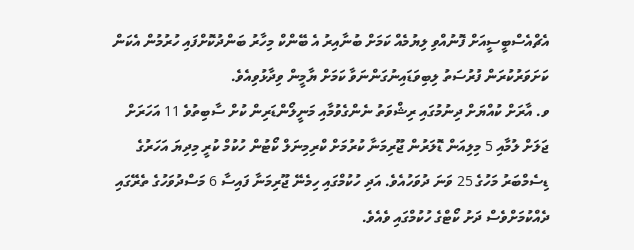އެޗްއެސްބީސީއަށް ފޮނުއްވި ލިޔުމެއް ކަމަށް ބުނާއިރު އެ ބޭންކް މިހާރު ބަންދުކޮށްފައި ހުރުމުން އެކަން ކަށަވަރުކުރަން ފުރުސަތު ލިބިވަޑައިނުގަންނަވާ ކަމަށް ޔާމީން ވިދާޅުވިއެވެ.
ވ. އާރަށް ކުއްޔަށް ދިނުމުގައި ރިޝްވަތު ނެންގެވުމާއި މަނީލޯންޑަރިން ކުށް ސާބިތުވެ 11 އަހަރަށް ޖަލަށް ލުމާއި 5 މިލިއަން ޑޮލަރުން ޖޫރިމަނާ ކުރުމަށް ކްރިމިނަލް ކޯޓުން ހުކުމް ކުރީ މިދިޔަ އަހަރުގެ ޑިސެމްބަރު މަހުގެ 25 ވަނަ ދުވަހުއެވެ. އަދި ހުކުމްގައި ހިމެނޭ ޖޫރިމަނާ ފައިސާ 6 މަސްދުވަހުގެ ތެރޭގައި ދެއްކުމަށްވެސް ދަށު ކޯޓްގެ ހުކުމްގައި ވެއެވެ.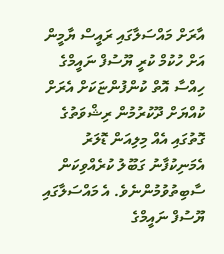އާރަށް މައްސަލާގައި ރައީސް ޔާމީން އަށް ހުކުމް ކުރީ ޔޫސުފް ނައީމްގެ ހިއްސާ އޮތް ކުންފުންޏަކަށް އެރަށް ކުއްޔަށް ދޫކުރުމުން ރިޝްވަތުގެ ގޮތުގައި އެއް މިލިއަން ޑޮލަރު އެމަނިކުފާނު ގަބޫލު ކުރެއްވިކަން ސާބިތުވުމުންނެވެ. އެ މައްސަލާގައި ޔޫސުފް ނައީމްގެ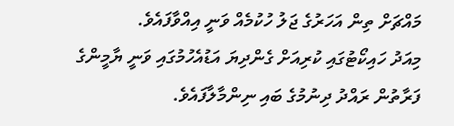މައްޗަށް ތިން އަހަރުގެ ޖަލު ހުކުމެއް ވަނީ އިއްވާފައެވެ.
މިއަދު ހައިކޯޓުގައި ކުރިއަށް ގެންދިޔަ އަޑުއެހުމުގައި ވަނީ ޔާމީންގެ ފަރާތުން ރައްދު ދިނުމުގެ ބައި ނިންމާލާފައެވެ.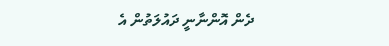ދެން އޮންނާނީ ދައުލަތުން އެ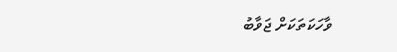ވާހަކަތަކަށް ޖަވާބު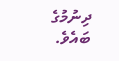ދިނުމުގެ ބައެވެ.